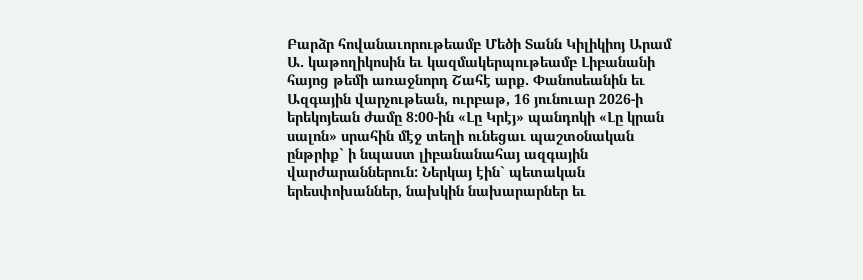Բարձր հովանաւորութեամբ Մեծի Տանն Կիլիկիոյ Արամ Ա. կաթողիկոսին եւ կազմակերպութեամբ Լիբանանի հայոց թեմի առաջնորդ Շահէ արք. Փանոսեանին եւ Ազգային վարչութեան, ուրբաթ, 16 յունուար 2026-ի երեկոյեան ժամը 8:00-ին «Լը Կրէյ» պանդոկի «Լը կրան սալոն» սրահին մէջ տեղի ունեցաւ պաշտօնական ընթրիք` ի նպաստ լիբանանահայ ազգային վարժարաններուն: Ներկայ էին` պետական երեսփոխաններ, նախկին նախարարներ եւ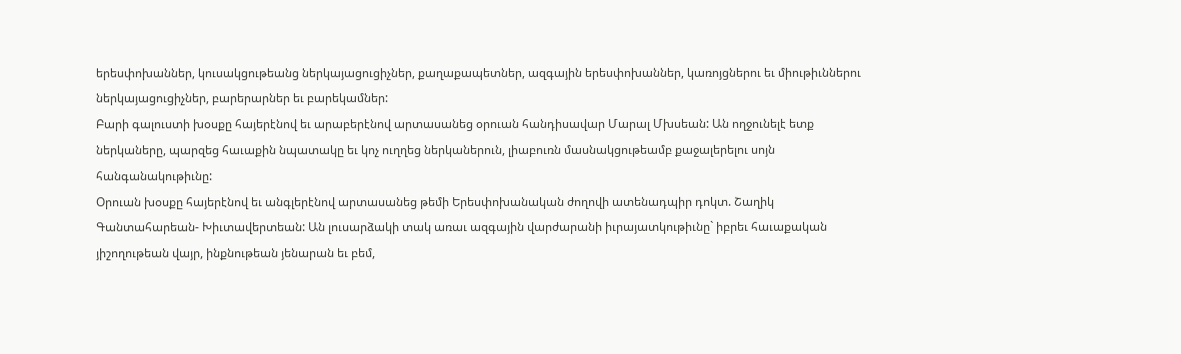երեսփոխաններ, կուսակցութեանց ներկայացուցիչներ, քաղաքապետներ, ազգային երեսփոխաններ, կառոյցներու եւ միութիւններու ներկայացուցիչներ, բարերարներ եւ բարեկամներ:
Բարի գալուստի խօսքը հայերէնով եւ արաբերէնով արտասանեց օրուան հանդիսավար Մարալ Մխսեան: Ան ողջունելէ ետք ներկաները, պարզեց հաւաքին նպատակը եւ կոչ ուղղեց ներկաներուն, լիաբուռն մասնակցութեամբ քաջալերելու սոյն հանգանակութիւնը:
Օրուան խօսքը հայերէնով եւ անգլերէնով արտասանեց թեմի Երեսփոխանական ժողովի ատենադպիր դոկտ. Շաղիկ Գանտահարեան- Խիւտավերտեան: Ան լուսարձակի տակ առաւ ազգային վարժարանի իւրայատկութիւնը` իբրեւ հաւաքական յիշողութեան վայր, ինքնութեան յենարան եւ բեմ,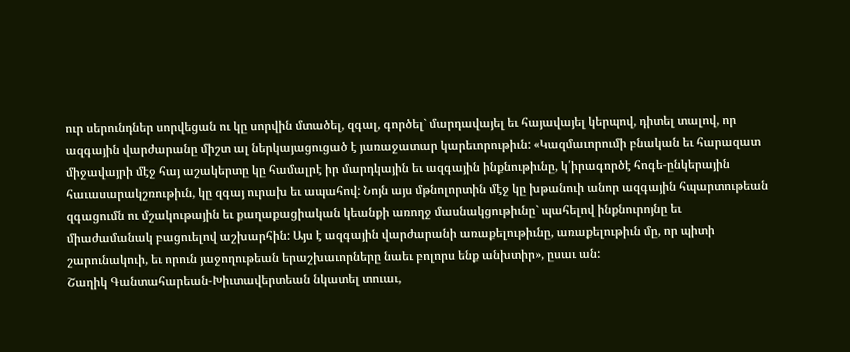ուր սերունդներ սորվեցան ու կը սորվին մտածել, զգալ, գործել` մարդավայել եւ հայավայել կերպով, դիտել տալով, որ ազգային վարժարանը միշտ ալ ներկայացուցած է յառաջատար կարեւորութիւն: «Կազմաւորումի բնական եւ հարազատ միջավայրի մէջ հայ աշակերտը կը համալրէ իր մարդկային եւ ազգային ինքնութիւնը, կ՛իրագործէ հոգե-ընկերային հաւասարակշռութիւն, կը զգայ ուրախ եւ ապահով: Նոյն այս մթնոլորտին մէջ կը խթանուի անոր ազգային հպարտութեան զգացումն ու մշակութային եւ քաղաքացիական կեանքի առողջ մասնակցութիւնը` պահելով ինքնուրոյնը եւ միաժամանակ բացուելով աշխարհին: Այս է ազգային վարժարանի առաքելութիւնը, առաքելութիւն մը, որ պիտի շարունակուի, եւ որուն յաջողութեան երաշխաւորները նաեւ բոլորս ենք անխտիր», ըսաւ ան:
Շաղիկ Գանտահարեան-Խիւտավերտեան նկատել տուաւ,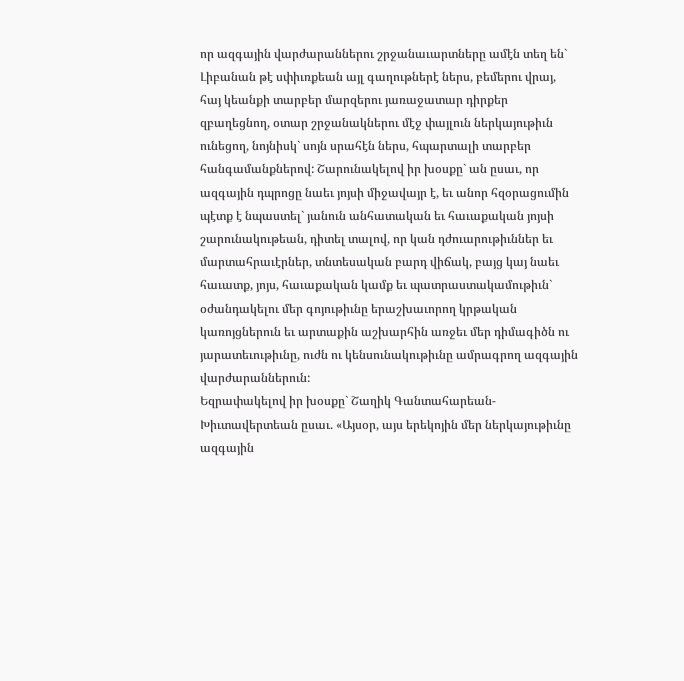որ ազգային վարժարաններու շրջանաւարտները ամէն տեղ են` Լիբանան թէ սփիւռքեան այլ գաղութներէ ներս, բեմերու վրայ, հայ կեանքի տարբեր մարզերու յառաջատար դիրքեր զբաղեցնող, օտար շրջանակներու մէջ փայլուն ներկայութիւն ունեցող, նոյնիսկ` սոյն սրահէն ներս, հպարտալի տարբեր հանգամանքներով: Շարունակելով իր խօսքը` ան ըսաւ, որ ազգային դպրոցը նաեւ յոյսի միջավայր է, եւ անոր հզօրացումին պէտք է նպաստել` յանուն անհատական եւ հաւաքական յոյսի շարունակութեան, դիտել տալով, որ կան դժուարութիւններ եւ մարտահրաւէրներ, տնտեսական բարդ վիճակ, բայց կայ նաեւ հաւատք, յոյս, հաւաքական կամք եւ պատրաստակամութիւն` օժանդակելու մեր գոյութիւնը երաշխաւորող կրթական կառոյցներուն եւ արտաքին աշխարհին առջեւ մեր դիմագիծն ու յարատեւութիւնը, ուժն ու կենսունակութիւնը ամրագրող ազգային վարժարաններուն:
Եզրափակելով իր խօսքը` Շաղիկ Գանտահարեան-Խիւտավերտեան ըսաւ. «Այսօր, այս երեկոյին մեր ներկայութիւնը ազգային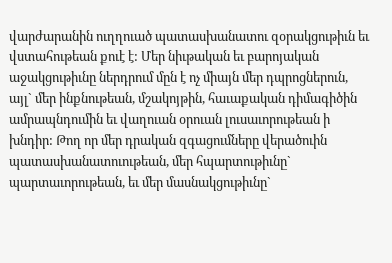վարժարանին ուղղուած պատասխանատու զօրակցութիւն եւ վստահութեան քուէ է: Մեր նիւթական եւ բարոյական աջակցութիւնը ներդրում մըն է ոչ միայն մեր դպրոցներուն, այլ` մեր ինքնութեան, մշակոյթին, հաւաքական դիմագիծին ամրապնդումին եւ վաղուան օրուան լուսաւորութեան ի խնդիր: Թող որ մեր դրական զգացումները վերածուին պատասխանատուութեան, մեր հպարտութիւնը` պարտաւորութեան, եւ մեր մասնակցութիւնը`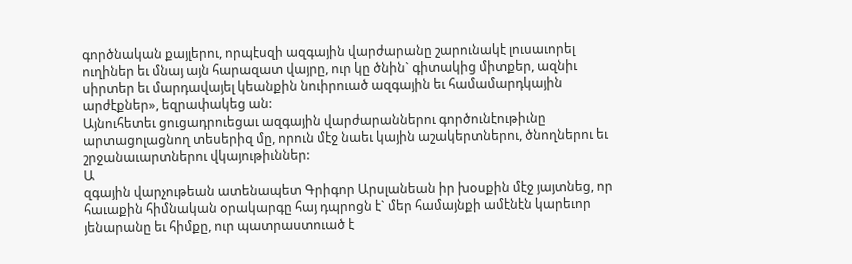գործնական քայլերու, որպէսզի ազգային վարժարանը շարունակէ լուսաւորել ուղիներ եւ մնայ այն հարազատ վայրը, ուր կը ծնին` գիտակից միտքեր, ազնիւ սիրտեր եւ մարդավայել կեանքին նուիրուած ազգային եւ համամարդկային արժէքներ», եզրափակեց ան:
Այնուհետեւ ցուցադրուեցաւ ազգային վարժարաններու գործունէութիւնը արտացոլացնող տեսերիզ մը, որուն մէջ նաեւ կային աշակերտներու, ծնողներու եւ շրջանաւարտներու վկայութիւններ:
Ա
զգային վարչութեան ատենապետ Գրիգոր Արսլանեան իր խօսքին մէջ յայտնեց, որ հաւաքին հիմնական օրակարգը հայ դպրոցն է` մեր համայնքի ամէնէն կարեւոր յենարանը եւ հիմքը, ուր պատրաստուած է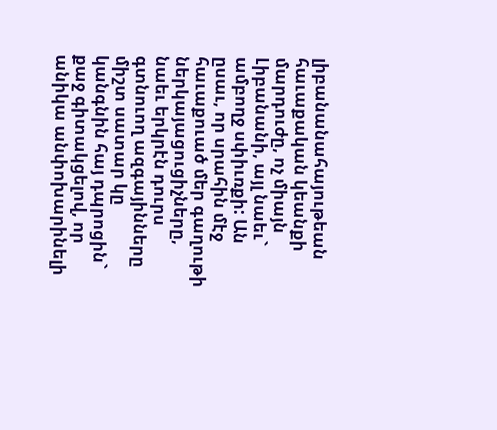լիբանանահայութեան հաւաքական կեանքի մարդուժը, ոչ միայն Լիբանանի, այլ նաեւ` ամբողջ սփիւռքի: Ան ըսաւ, որ սրահին մէջ հաւաքուած մեր գաղութի ներկայացուցիչները, նաեւ երկրէն դուրս գտնուող ազգայինները միշտ սատար կը կանգնին հայ դպրոցին` քաջ գիտակցելով, որ անիկա անփոխարինելի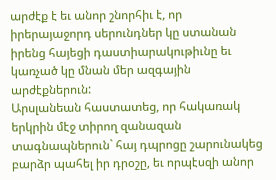արժէք է եւ անոր շնորհիւ է, որ իրերայաջորդ սերունդներ կը ստանան իրենց հայեցի դաստիարակութիւնը եւ կառչած կը մնան մեր ազգային արժէքներուն:
Արսլանեան հաստատեց, որ հակառակ երկրին մէջ տիրող զանազան տագնապներուն` հայ դպրոցը շարունակեց բարձր պահել իր դրօշը, եւ որպէսզի անոր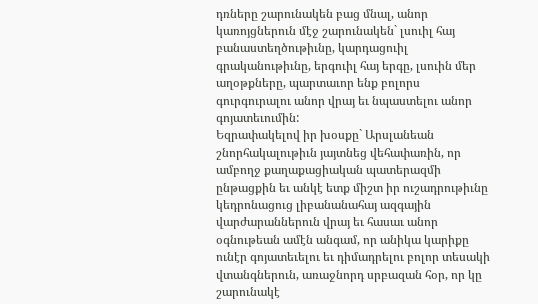դռները շարունակեն բաց մնալ, անոր կառոյցներուն մէջ շարունակեն` լսուիլ հայ բանաստեղծութիւնը, կարդացուիլ գրականութիւնը, երգուիլ հայ երգը, լսուին մեր աղօթքները, պարտաւոր ենք բոլորս գուրգուրալու անոր վրայ եւ նպաստելու անոր գոյատեւումին:
Եզրափակելով իր խօսքը` Արսլանեան շնորհակալութիւն յայտնեց վեհափառին, որ ամբողջ քաղաքացիական պատերազմի ընթացքին եւ անկէ ետք միշտ իր ուշադրութիւնը կեդրոնացուց լիբանանահայ ազգային վարժարաններուն վրայ եւ հասաւ անոր օգնութեան ամէն անգամ, որ անիկա կարիքը ունէր գոյատեւելու եւ դիմադրելու բոլոր տեսակի վտանգներուն, առաջնորդ սրբազան հօր, որ կը շարունակէ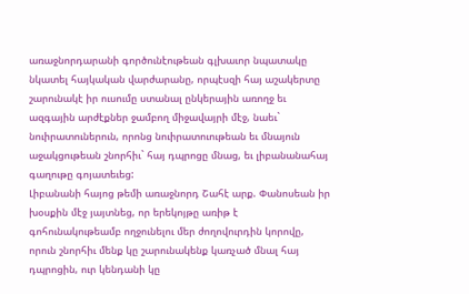առաջնորդարանի գործունէութեան գլխաւոր նպատակը նկատել հայկական վարժարանը, որպէսզի հայ աշակերտը շարունակէ իր ուսումը ստանալ ընկերային առողջ եւ ազգային արժէքներ ջամբող միջավայրի մէջ, նաեւ` նուիրատուներուն, որոնց նուիրատուութեան եւ մնայուն աջակցութեան շնորհիւ` հայ դպրոցը մնաց, եւ լիբանանահայ գաղութը գոյատեւեց:
Լիբանանի հայոց թեմի առաջնորդ Շահէ արք. Փանոսեան իր խօսքին մէջ յայտնեց, որ երեկոյթը առիթ է գոհունակութեամբ ողջունելու մեր ժողովուրդին կորովը, որուն շնորհիւ մենք կը շարունակենք կառչած մնալ հայ դպրոցին, ուր կենդանի կը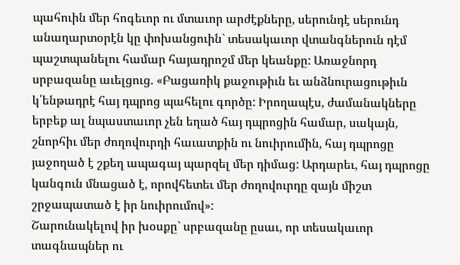պահուին մեր հոգեւոր ու մտաւոր արժէքները, սերունդէ սերունդ անաղարտօրէն կը փոխանցուին` տեսակաւոր վտանգներուն դէմ պաշտպանելու համար հայադրոշմ մեր կեանքը: Առաջնորդ սրբազանը աւելցուց. «Բացառիկ քաջութիւն եւ անձնուրացութիւն կ՛ենթադրէ հայ դպրոց պահելու գործը: Իրողապէս, ժամանակները երբեք ալ նպաստաւոր չեն եղած հայ դպրոցին համար, սակայն, շնորհիւ մեր ժողովուրդի հաւատքին ու նուիրումին, հայ դպրոցը յաջողած է շքեղ ապագայ պարզել մեր դիմաց: Արդարեւ, հայ դպրոցը կանգուն մնացած է, որովհետեւ մեր ժողովուրդը զայն միշտ շրջապատած է իր նուիրումով»:
Շարունակելով իր խօսքը` սրբազանը ըսաւ, որ տեսակաւոր տագնապներ ու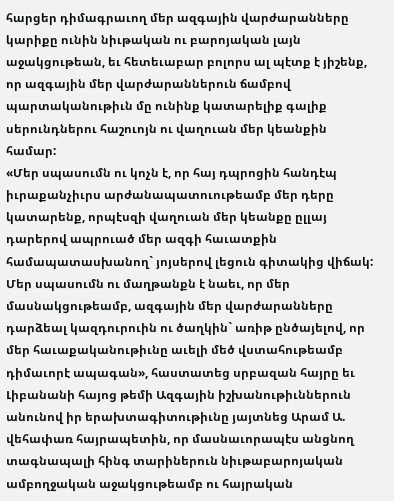հարցեր դիմագրաւող մեր ազգային վարժարանները կարիքը ունին նիւթական ու բարոյական լայն աջակցութեան, եւ հետեւաբար բոլորս ալ պէտք է յիշենք, որ ազգային մեր վարժարաններուն ճամբով պարտականութիւն մը ունինք կատարելիք գալիք սերունդներու հաշուոյն ու վաղուան մեր կեանքին համար:
«Մեր սպասումն ու կոչն է, որ հայ դպրոցին հանդէպ իւրաքանչիւրս արժանապատուութեամբ մեր դերը կատարենք, որպէսզի վաղուան մեր կեանքը ըլլայ դարերով ապրուած մեր ազգի հաւատքին համապատասխանող` յոյսերով լեցուն գիտակից վիճակ: Մեր սպասումն ու մաղթանքն է նաեւ, որ մեր մասնակցութեամբ, ազգային մեր վարժարանները դարձեալ կազդուրուին ու ծաղկին` առիթ ընծայելով, որ մեր հաւաքականութիւնը աւելի մեծ վստահութեամբ դիմաւորէ ապագան», հաստատեց սրբազան հայրը եւ Լիբանանի հայոց թեմի Ազգային իշխանութիւններուն անունով իր երախտագիտութիւնը յայտնեց Արամ Ա. վեհափառ հայրապետին, որ մասնաւորապէս անցնող տագնապալի հինգ տարիներուն նիւթաբարոյական ամբողջական աջակցութեամբ ու հայրական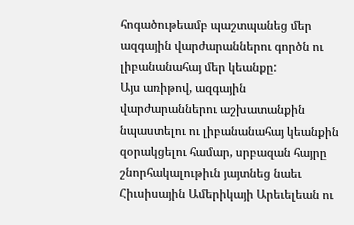հոգածութեամբ պաշտպանեց մեր ազգային վարժարաններու գործն ու լիբանանահայ մեր կեանքը:
Այս առիթով, ազգային վարժարաններու աշխատանքին նպաստելու ու լիբանանահայ կեանքին զօրակցելու համար, սրբազան հայրը շնորհակալութիւն յայտնեց նաեւ Հիւսիսային Ամերիկայի Արեւելեան ու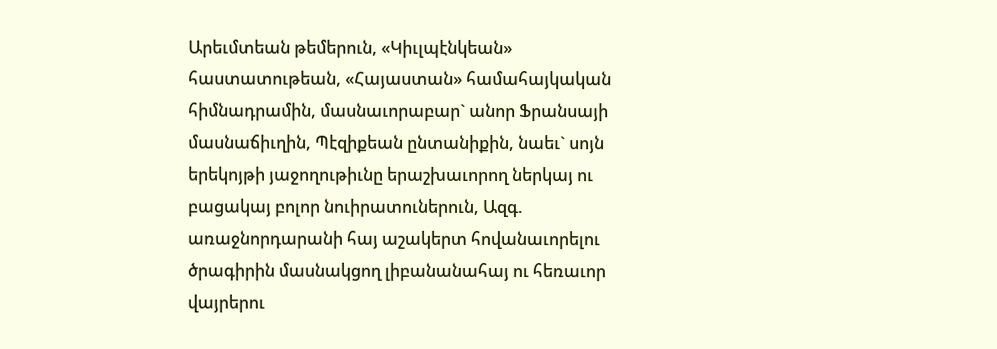Արեւմտեան թեմերուն, «Կիւլպէնկեան» հաստատութեան, «Հայաստան» համահայկական հիմնադրամին, մասնաւորաբար` անոր Ֆրանսայի մասնաճիւղին, Պէզիքեան ընտանիքին, նաեւ` սոյն երեկոյթի յաջողութիւնը երաշխաւորող ներկայ ու բացակայ բոլոր նուիրատուներուն, Ազգ. առաջնորդարանի հայ աշակերտ հովանաւորելու ծրագիրին մասնակցող լիբանանահայ ու հեռաւոր վայրերու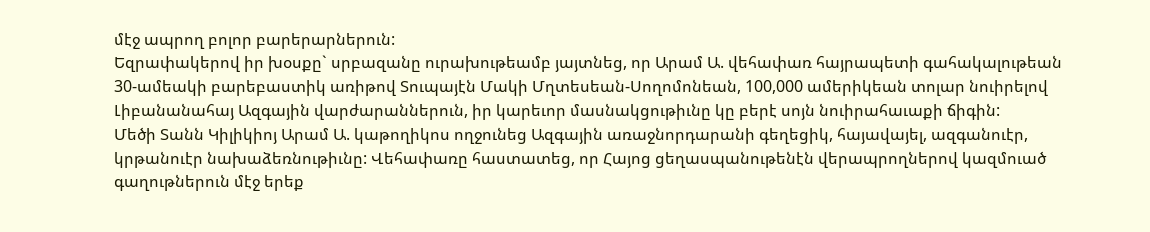մէջ ապրող բոլոր բարերարներուն:
Եզրափակերով իր խօսքը` սրբազանը ուրախութեամբ յայտնեց, որ Արամ Ա. վեհափառ հայրապետի գահակալութեան 30-ամեակի բարեբաստիկ առիթով Տուպայէն Մակի Մղտեսեան-Սողոմոնեան, 100,000 ամերիկեան տոլար նուիրելով Լիբանանահայ Ազգային վարժարաններուն, իր կարեւոր մասնակցութիւնը կը բերէ սոյն նուիրահաւաքի ճիգին:
Մեծի Տանն Կիլիկիոյ Արամ Ա. կաթողիկոս ողջունեց Ազգային առաջնորդարանի գեղեցիկ, հայավայել, ազգանուէր, կրթանուէր նախաձեռնութիւնը: Վեհափառը հաստատեց, որ Հայոց ցեղասպանութենէն վերապրողներով կազմուած գաղութներուն մէջ երեք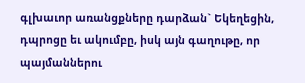գլխաւոր առանցքները դարձան` Եկեղեցին, դպրոցը եւ ակումբը, իսկ այն գաղութը, որ պայմաններու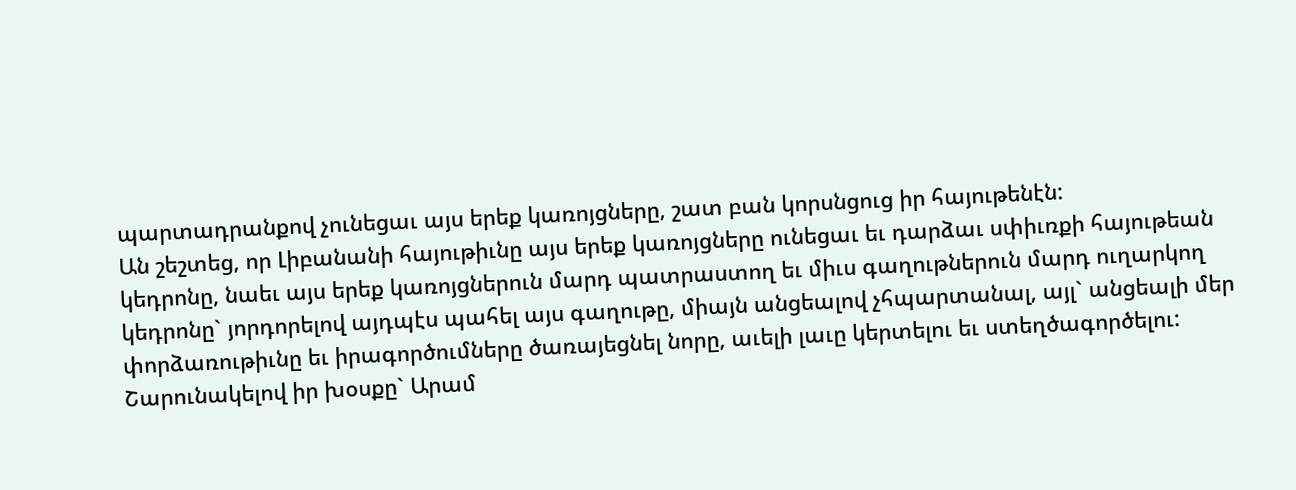պարտադրանքով չունեցաւ այս երեք կառոյցները, շատ բան կորսնցուց իր հայութենէն:
Ան շեշտեց, որ Լիբանանի հայութիւնը այս երեք կառոյցները ունեցաւ եւ դարձաւ սփիւռքի հայութեան կեդրոնը, նաեւ այս երեք կառոյցներուն մարդ պատրաստող եւ միւս գաղութներուն մարդ ուղարկող կեդրոնը` յորդորելով այդպէս պահել այս գաղութը, միայն անցեալով չհպարտանալ, այլ` անցեալի մեր փորձառութիւնը եւ իրագործումները ծառայեցնել նորը, աւելի լաւը կերտելու եւ ստեղծագործելու:
Շարունակելով իր խօսքը` Արամ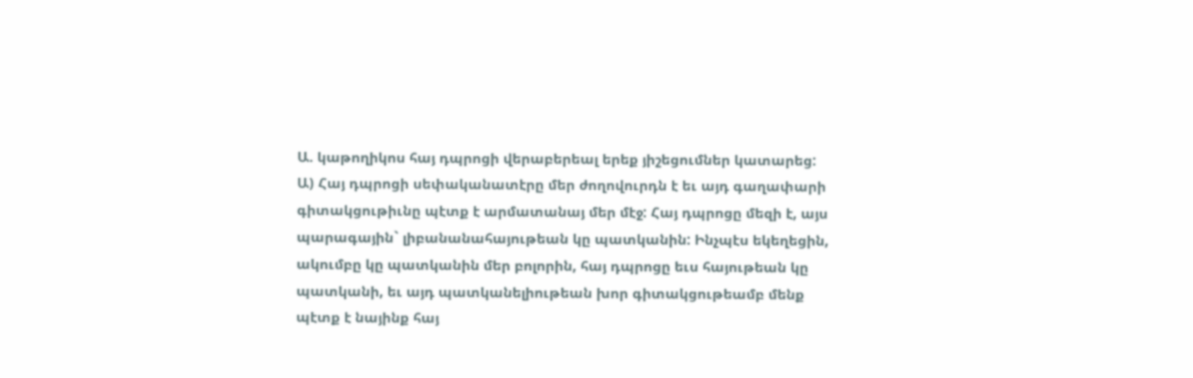Ա. կաթողիկոս հայ դպրոցի վերաբերեալ երեք յիշեցումներ կատարեց:
Ա) Հայ դպրոցի սեփականատէրը մեր ժողովուրդն է եւ այդ գաղափարի գիտակցութիւնը պէտք է արմատանայ մեր մէջ: Հայ դպրոցը մեզի է, այս պարագային` լիբանանահայութեան կը պատկանին: Ինչպէս եկեղեցին, ակումբը կը պատկանին մեր բոլորին, հայ դպրոցը եւս հայութեան կը պատկանի, եւ այդ պատկանելիութեան խոր գիտակցութեամբ մենք պէտք է նայինք հայ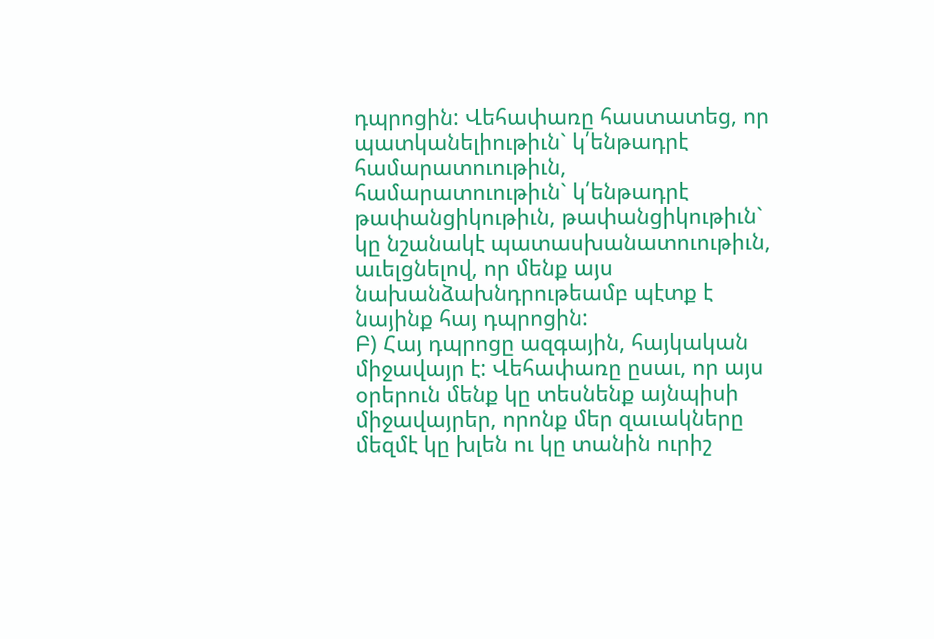դպրոցին: Վեհափառը հաստատեց, որ պատկանելիութիւն` կ՛ենթադրէ համարատուութիւն, համարատուութիւն` կ՛ենթադրէ թափանցիկութիւն, թափանցիկութիւն` կը նշանակէ պատասխանատուութիւն, աւելցնելով, որ մենք այս նախանձախնդրութեամբ պէտք է նայինք հայ դպրոցին:
Բ) Հայ դպրոցը ազգային, հայկական միջավայր է: Վեհափառը ըսաւ, որ այս օրերուն մենք կը տեսնենք այնպիսի միջավայրեր, որոնք մեր զաւակները մեզմէ կը խլեն ու կը տանին ուրիշ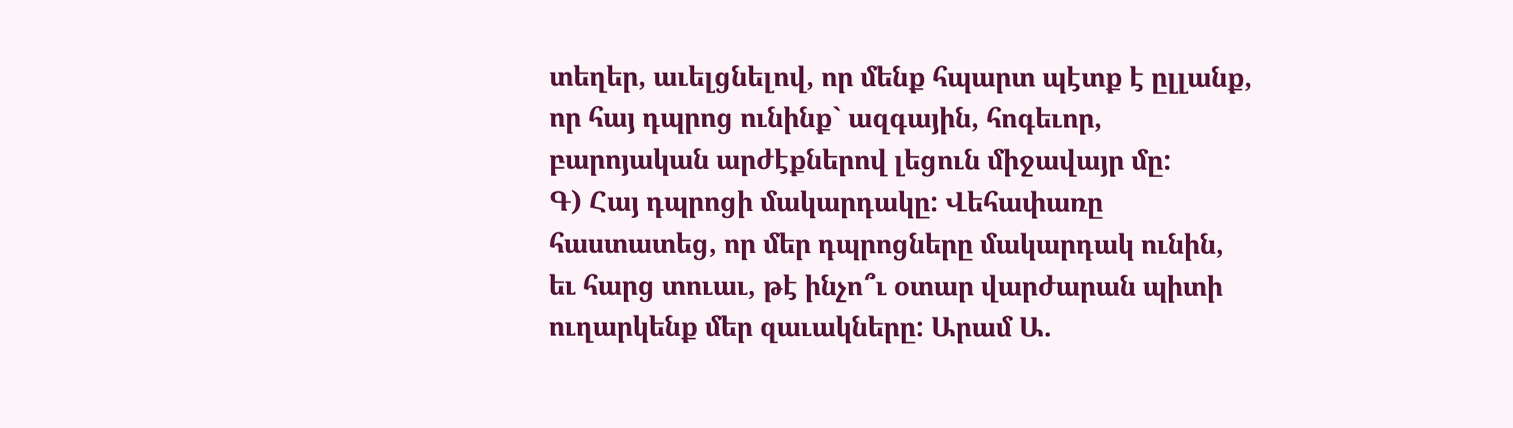տեղեր, աւելցնելով, որ մենք հպարտ պէտք է ըլլանք, որ հայ դպրոց ունինք` ազգային, հոգեւոր, բարոյական արժէքներով լեցուն միջավայր մը:
Գ) Հայ դպրոցի մակարդակը: Վեհափառը հաստատեց, որ մեր դպրոցները մակարդակ ունին, եւ հարց տուաւ, թէ ինչո՞ւ օտար վարժարան պիտի ուղարկենք մեր զաւակները: Արամ Ա.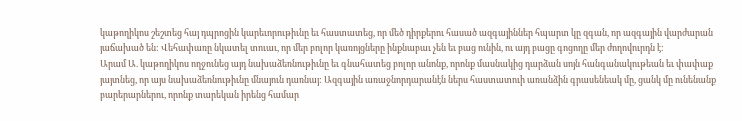կաթողիկոս շեշտեց հայ դպրոցին կարեւորութիւնը եւ հաստատեց, որ մեծ դիրքերու հասած ազգայիններ հպարտ կը զգան, որ ազգային վարժարան յաճախած են: Վեհափառը նկատել տուաւ, որ մեր բոլոր կառոյցները ինքնաբաւ չեն եւ բաց ունին, ու այդ բացը գոցողը մեր ժողովուրդն է:
Արամ Ա. կաթողիկոս ողջունեց այդ նախաձեռնութիւնը եւ գնահատեց բոլոր անոնք, որոնք մասնակից դարձան սոյն հանգանակութեան եւ փափաք յայտնեց, որ այս նախաձեռնութիւնը մնայուն դառնայ: Ազգային առաջնորդարանէն ներս հաստատուի առանձին գրասենեակ մը, ցանկ մը ունենանք բարերարներու, որոնք տարեկան իրենց համար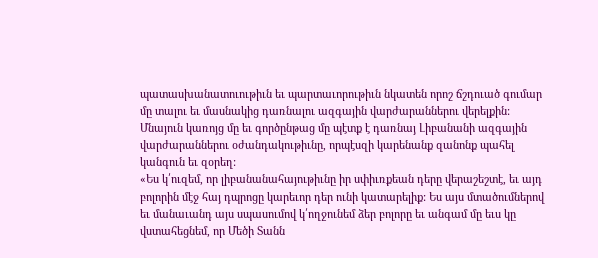պատասխանատուութիւն եւ պարտաւորութիւն նկատեն որոշ ճշդուած գումար մը տալու եւ մասնակից դառնալու ազգային վարժարաններու վերելքին: Մնայուն կառոյց մը եւ գործընթաց մը պէտք է դառնայ Լիբանանի ազգային վարժարաններու օժանդակութիւնը, որպէսզի կարենանք զանոնք պահել կանգուն եւ զօրեղ:
«Ես կ՛ուզեմ, որ լիբանանահայութիւնը իր սփիւռքեան դերը վերաշեշտէ, եւ այդ բոլորին մէջ հայ դպրոցը կարեւոր դեր ունի կատարելիք: Ես այս մտածումներով եւ մանաւանդ այս սպասումով կ՛ողջունեմ ձեր բոլորը եւ անգամ մը եւս կը վստահեցնեմ, որ Մեծի Տանն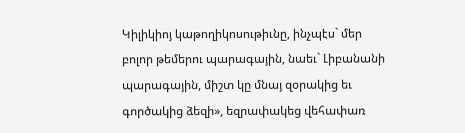Կիլիկիոյ կաթողիկոսութիւնը, ինչպէս` մեր բոլոր թեմերու պարագային, նաեւ` Լիբանանի պարագային, միշտ կը մնայ զօրակից եւ գործակից ձեզի», եզրափակեց վեհափառ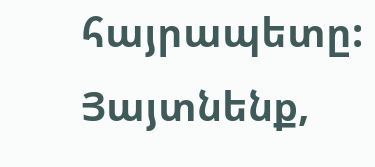հայրապետը:
Յայտնենք,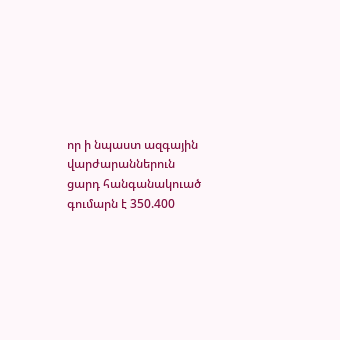որ ի նպաստ ազգային վարժարաններուն ցարդ հանգանակուած գումարն է 350.400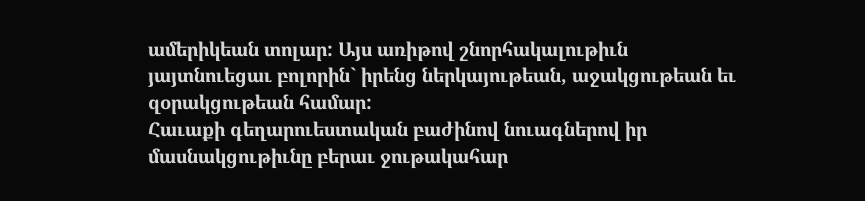ամերիկեան տոլար: Այս առիթով շնորհակալութիւն յայտնուեցաւ բոլորին` իրենց ներկայութեան, աջակցութեան եւ զօրակցութեան համար:
Հաւաքի գեղարուեստական բաժինով նուագներով իր մասնակցութիւնը բերաւ ջութակահար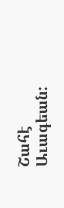Շահէ Աւագեան: